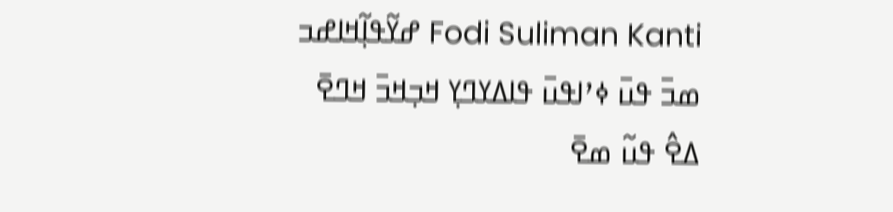Fodi Suliman Kanti ߝߌ߬ߟߊ߲߬ߞߊߝߏ ߘߏ߫ ߟߎ߫ ߦߴߊߟߎ߫ ߟߊߡߌߣߌ߲ ߞߏ߲ߞߏ߫ ߞߣߐ߫ ߡߐ߮ ߟߎ߬ ߘߐ߫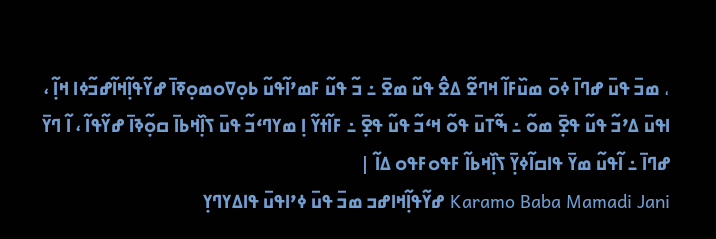، ߘߏ߫ ߟߎ߫ ߝߣߊ߫ ߦߋ߫ ߘߎ߰ߓߊ߬ ߞߣߐ߬ ߡߐ߮ ߟߎ߬ ߘߐ߫ ߸ ߏ߬ ߟߎ߬ ߓߘߴߊ߬ߟߎ߬ ߕߋ߲ߜߋߘߋ߲ߧߊ߫ ߝߌ߬ߟߊ߲߬ߞߊ߬ߝߏ߬ߦߊ ߞߊ߲߬ ، ߊߟߎ߫ ߡߴߏ߬ ߟߎ߬ ߟߐ߲߫ ߘߋ߬ ߸ ߒ߬ߠߎ߫ ߟߋ߬ ߞߵߏ߬ ߟߎ߬ ߟߐ߲߫ ߸ ߓߊ߬ߙߌ߬ ߊ߲ ߘߌߣߵߏ߬ ߟߎ߫ ߖߊ߲߰ߞߕߊ߫ ߛߋ߲߬ߢߊ߫ ߝߌ߬ߟߊ߬ ، ߊ߬ ߣߌ߫ ߝߣߊ߫ ߸ ߊ߬ߟߎ߬ ߘߌ߫ ߟߊߛߊ߬ߦߌ߲߫ ߖߊ߲߰ߞߕߊ߬ ߓߟߋߓߟߋ ߡߊ߬ |
Karamo Baba Mamadi Jani ߝߌ߬ߟߊ߲߬ߞߊߝߏ ߘߏ߫ ߟߎ߫ ߦߴߊߟߎ߫ ߟߊߡߌߣߌ߲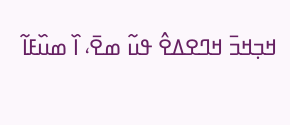ߞߏ߲ߞߏ߫ ߞߣߐߡߐ߮ ߟߎ߬ ߘߐ߫، ߊ߰ ߘߎ߰ߓߊ߬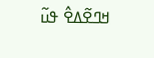ߞߣߐ߬ߡߐ߮ ߟߎ߬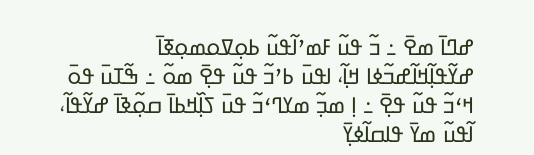ߝߣߊ߫ ߘߐ߫ ߸ ߏ߬ ߟߎ߬ ߓߘߴߊ߬ߟߎ߬ ߕߋ߲ߜߋߘߋ߲ߧߊ߫ ߝߌ߬ߟߊ߲߬ߞߊ߬ߝߏ߬ߦߊ ߞߊ߲߬، ߊߟߎ߫ ߕߴߏ߬ ߟߎ߬ ߟߐ߲߫ ߘߋ߬ ߸ ߒ߬ߠߎ߫ ߟߋ߫ ߞߵߏ߬ ߟߎ߬ ߟߐ߲߫ ߸ ߊ߲ ߘߏ߲߬ ߘߌߣߵߏ߬ ߟߎ߫ ߖߊ߲߰ߞߕߊ߫ ߛߋ߲߬ߢߊ߫ ߝߌ߬ߟߊ߬، ߊ߬ߟߎ߬ ߘߌ߫ ߟߊߛߊ߬ߦߌ߲߫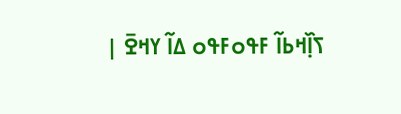ߖߊ߲߰ߞߕߊ߬ ߓߟߋߓߟߋ ߡߊ߬ ߌߞߐ߫ |